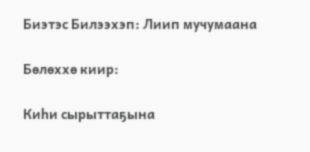Биэтэс Билээхэп: Лиип мучумаана

Бөлөххө киир:

Киһи сырыттаҕына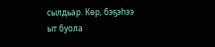сылдьар. Көр, бэҕэһээ ыт буола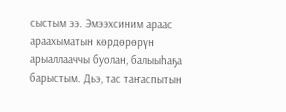сыстым ээ. Эмээхсиним араас араахыматын көрдөрөрүн арыаллааччы буолан, балыыһаҕа барыстым. Дьэ, тас таҥаспытын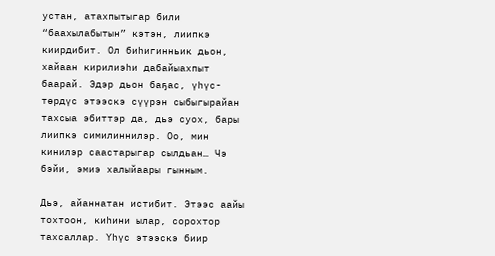устан, атахпытыгар били “баахылабытын” кэтэн, лиипкэ киирдибит. Ол биһигинньик дьон, хайаан кирилиэһи дабайыахпыт баарай. Эдэр дьон баҕас, үһүс-төрдүс этээскэ сүүрэн сыбыгырайан тахсыа эбиттэр да, дьэ суох, бары лиипкэ симилиннилэр. Оо, мин кинилэр саастарыгар сылдьан… Чэ бэйи, эмиэ халыйаары гынным.

Дьэ, айаннатан истибит. Этээс аайы тохтоон, киһини ылар, сорохтор тахсаллар. Үһүс этээскэ биир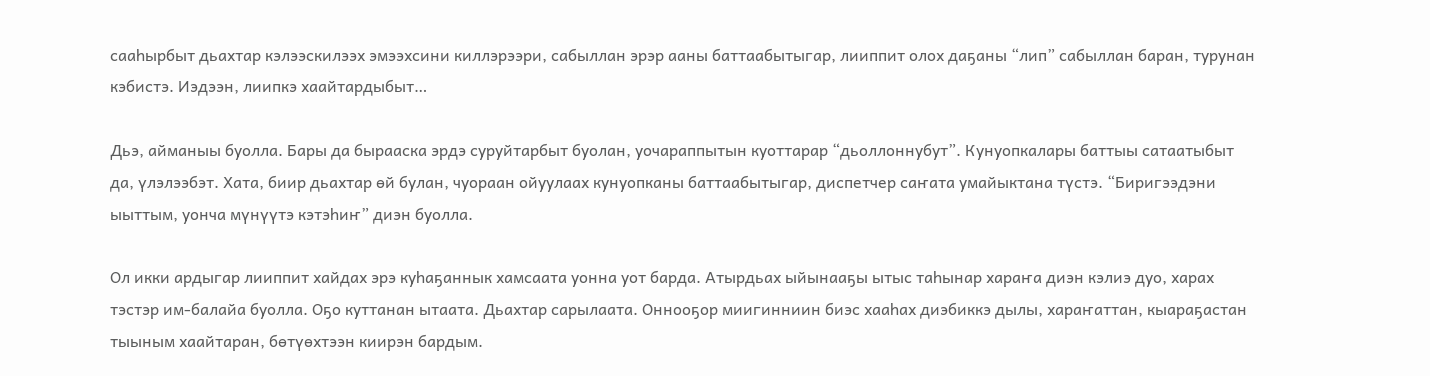сааһырбыт дьахтар кэлээскилээх эмээхсини киллэрээри, сабыллан эрэр ааны баттаабытыгар, лииппит олох даҕаны “лип” сабыллан баран, турунан кэбистэ. Иэдээн, лиипкэ хаайтардыбыт…

Дьэ, айманыы буолла. Бары да бырааска эрдэ суруйтарбыт буолан, уочараппытын куоттарар “дьоллоннубут”. Кунуопкалары баттыы сатаатыбыт да, үлэлээбэт. Хата, биир дьахтар өй булан, чуораан ойуулаах кунуопканы баттаабытыгар, диспетчер саҥата умайыктана түстэ. “Биригээдэни ыыттым, уонча мүнүүтэ кэтэһиҥ” диэн буолла.

Ол икки ардыгар лииппит хайдах эрэ куһаҕаннык хамсаата уонна уот барда. Атырдьах ыйынааҕы ытыс таһынар хараҥа диэн кэлиэ дуо, харах тэстэр им-балайа буолла. Оҕо куттанан ытаата. Дьахтар сарылаата. Оннооҕор миигинниин биэс хааһах диэбиккэ дылы, хараҥаттан, кыараҕастан тыыным хаайтаран, бөтүөхтээн киирэн бардым.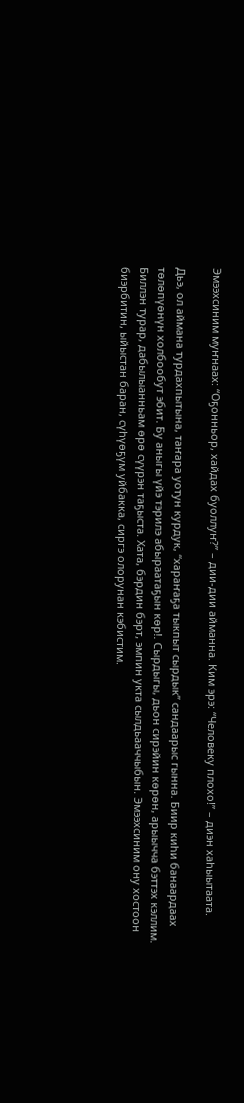Эмээхсиним муҥнаах: “Оҕонньор, хайдах буоллуҥ?” – дии-дии айманна. Ким эрэ: “Человеку плохо!” – диэн хаһыытаата.

Дьэ, ол аймана турдахпытына, таҥара уотун курдук, “хараҥаҕа тыкпыт сырдык” сандаарыс гынна. Биир киһи банаардаах төлөпүөнүн холбообут эбит. Бу аныгы үйэ тэрилэ абыраатаҕын көр!. Сырдыгы, дьон сирэйин көрөн, арыычча бэттэх кэллим. Биллэн турар, дабылыанньам өрө сүүрэн таҕыста. Хата, бэрдин бэрт, эмпин укта сылдьааччыбын. Эмээхсиним ону хостоон биэрбитин, ыйыстан баран, сүһүөҕүм уйбакка, сиргэ олорунан кэбистим.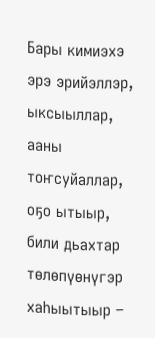Бары кимиэхэ эрэ эрийэллэр, ыксыыллар, ааны тоҥсуйаллар, оҕо ытыыр, били дьахтар төлөпүөнүгэр хаһыытыыр –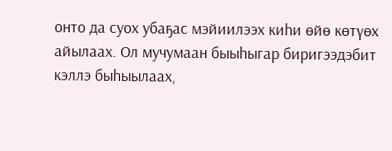онто да суох убаҕас мэйиилээх киһи өйө көтүөх айылаах. Ол мучумаан быыһыгар биригээдэбит кэллэ быһыылаах,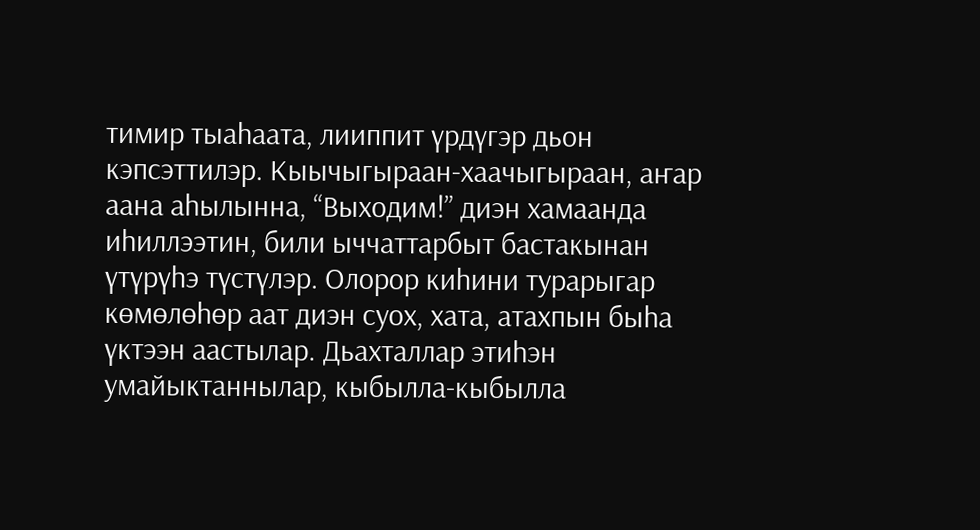тимир тыаһаата, лииппит үрдүгэр дьон кэпсэттилэр. Кыычыгыраан-хаачыгыраан, аҥар аана аһылынна, “Выходим!” диэн хамаанда иһиллээтин, били ыччаттарбыт бастакынан үтүрүһэ түстүлэр. Олорор киһини турарыгар көмөлөһөр аат диэн суох, хата, атахпын быһа үктээн аастылар. Дьахталлар этиһэн умайыктаннылар, кыбылла-кыбылла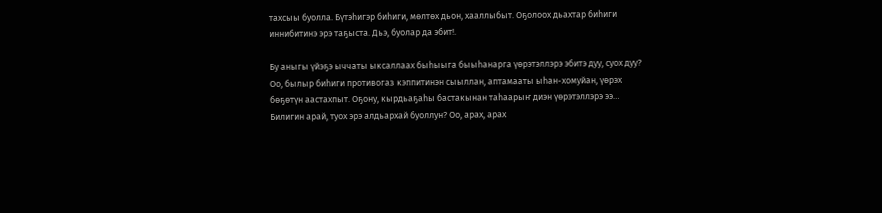тахсыы буолла. Бүтэһигэр биһиги, мөлтөх дьон, хааллыбыт. Оҕолоох дьахтар биһиги иннибитинэ эрэ таҕыста. Дьэ, буолар да эбит!.

Бу аныгы үйэҕэ ыччаты ыксаллаах быһыыга быыһанарга үөрэтэллэрэ эбитэ дуу, суох дуу? Оо, былыр биһиги противогаз кэппитинэн сыыллан, аптамааты ыһан-хомуйан, үөрэх бөҕөтүн аастахпыт. Оҕону, кырдьаҕаһы бастакынан таһаарыҥ диэн үөрэтэллэрэ ээ… Билигин арай, туох эрэ алдьархай буоллун? Оо, арах, арах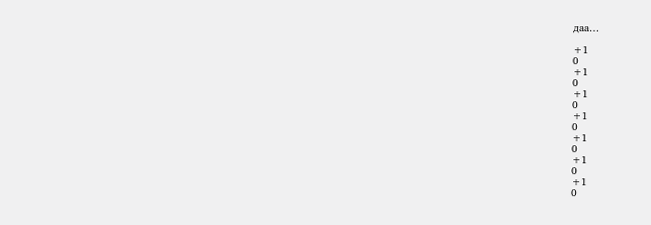даа…

+1
0
+1
0
+1
0
+1
0
+1
0
+1
0
+1
0